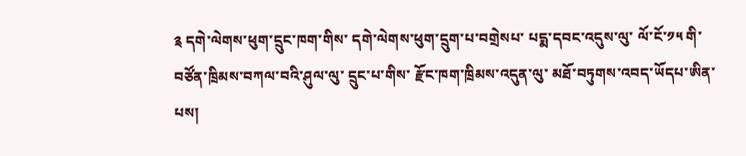༉ དགེ་ལེགས་ཕུག་དྲུང་ཁག་གིས་ དགེ་ལེགས་ཕུག་དྲུག་པ་བགྲེསཔ་ པདྨ་དབང་འདུས་ལུ་ ལོ་ངོ་༡༥ གི་ བཙོན་ཁྲིམས་བཀལ་བའི་ཤུལ་ལུ་ དྲུང་པ་གིས་ རྫོང་ཁག་ཁྲིམས་འདུན་ལུ་ མཐོ་བཏུགས་འབད་ཡོདཔ་ཨིན་པས།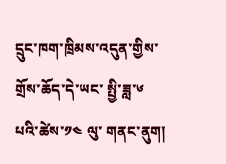དྲུང་ཁག་ཁྲིམས་འདུན་གྱིས་ གྲོས་ཆོད་དེ་ཡང་ སྤྱི་ཟླ་༦ པའི་ཚེས་༡༤ ལུ་ གནང་ནུག།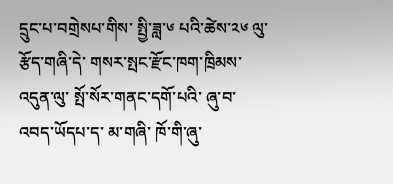དྲུང་པ་བགྲེསཔ་གིས་ སྤྱི་ཟླ་༦ པའི་ཚེས་༢༦ ལུ་ རྩོད་གཞི་དེ་ གསར་སྤང་རྫོང་ཁག་ཁྲིམས་འདུན་ལུ་ སྤོ་སོར་གནང་དགོ་པའི་ ཞུ་བ་འབད་ཡོདཔ་ད་ མ་གཞི་ ཁོ་གི་ཞུ་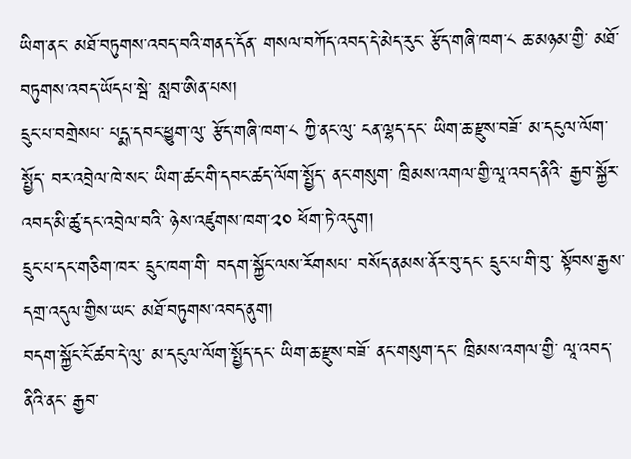ཡིག་ནང་ མཐོ་བཏུགས་འབད་བའི་གནད་དོན་ གསལ་བཀོད་འབད་དེ་མེད་རུང་ རྩོད་གཞི་ཁག་༨ ཆ་མཉམ་གྱི་ མཐོ་བཏུགས་འབད་ཡོདཔ་སྦེ་ སླབ་ཨིན་པས།
དྲུང་པ་བགྲེསཔ་ པདྨ་དབང་ཕྱུག་ལུ་ རྩོད་གཞི་ཁག་༨ ཀྱི་ནང་ལུ་ ངན་ལྷད་དང་ ཡིག་ཆ་རྫུས་བཟོ་ མ་དངུལ་ལོག་སྤྱོད་ བར་འབྲེལ་ཁེ་སང་ ཡིག་ཚང་གི་དབང་ཚད་ལོག་སྤྱོད་ ནང་གསུག་ ཁྲིམས་འགལ་གྱི་ལཱ་འབད་ནིའི་ རྒྱབ་སྐྱོར་འབད་མི་ཚུ་དང་འབྲེལ་བའི་ ཉེས་འཛུགས་ཁག་༢༠ ཕོག་ཏེ་འདུག།
དྲུང་པ་དང་གཅིག་ཁར་ དྲུང་ཁག་གི་ བདག་སྐྱོང་ལས་རོགསཔ་ བསོད་ནམས་ནོར་བུ་དང་ དྲུང་པ་གི་བུ་ སྟོབས་རྒྱས་དགྲ་འདུལ་གྱིས་ཡང་ མཐོ་བཏུགས་འབད་ནུག།
བདག་སྐྱོང་ངོ་ཚབ་དེ་ལུ་ མ་དངུལ་ལོག་སྤྱོད་དང་ ཡིག་ཆ་རྫུས་བཟོ་ ནང་གསུག་དང་ ཁྲིམས་འགལ་གྱི་ ལཱ་འབད་ནིའི་ནང་ རྒྱབ་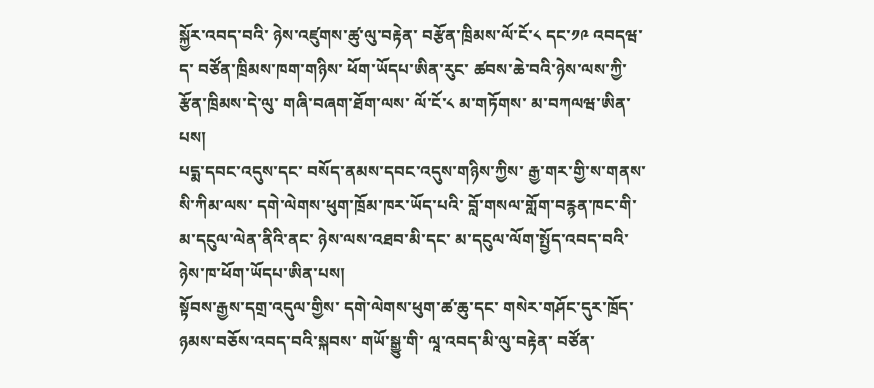སྐྱོར་འབད་བའི་ ཉེས་འཛུགས་ཚུ་ལུ་བརྟེན་ བརྩོན་ཁྲིམས་ལོ་ངོ་༨ དང་༡༩ འབདཝ་ད་ བཙོན་ཁྲིམས་ཁག་གཉིས་ ཕོག་ཡོདཔ་ཨིན་རུང་ ཚབས་ཆེ་བའི་ཉེས་ལས་ཀྱི་ རྩོན་ཁྲིམས་དེ་ལུ་ གཞི་བཞག་ཐོག་ལས་ ལོ་ངོ་༨ མ་གཏོགས་ མ་བཀལཝ་ཨིན་པས།
པདྨ་དབང་འདུས་དང་ བསོད་ནམས་དབང་འདུས་གཉིས་ཀྱིས་ རྒྱ་གར་གྱི་ས་གནས་ སི་ཀིམ་ལས་ དགེ་ལེགས་ཕུག་ཁྲོམ་ཁར་ཡོད་པའི་ བློ་གསལ་གློག་བརྙན་ཁང་གི་ མ་དངུལ་ལེན་ནིའི་ནང་ ཉེས་ལས་འཐབ་མི་དང་ མ་དངུལ་ལོག་སྤྱོད་འབད་བའི་ ཉེས་ཁ་ཕོག་ཡོདཔ་ཨིན་པས།
སྟོབས་རྒྱས་དགྲ་འདུལ་གྱིས་ དགེ་ལེགས་ཕུག་ཚ་ཆུ་དང་ གསེར་གཤོང་དུར་ཁྲོད་ ཉམས་བཅོས་འབད་བའི་སྐབས་ གཡོ་སྒྱུ་གི་ ལཱ་འབད་མི་ལུ་བརྟེན་ བཙོན་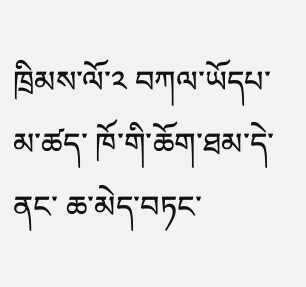ཁྲིམས་ལོ་༢ བཀལ་ཡོདཔ་མ་ཚད་ ཁོ་གི་ཆོག་ཐམ་དེ་ནང་ ཆ་མེད་བཏང་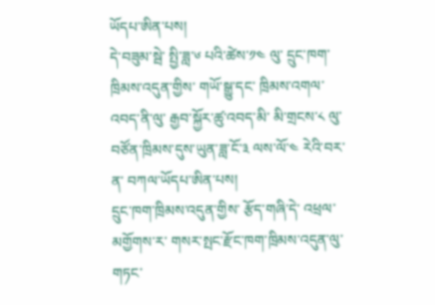ཡོདཔ་ཨིན་པས།
དེ་བཟུམ་སྦེ་ སྤྱི་ཟླ་༦ པའི་ཚེས་༡༤ ལུ་ དྲུང་ཁག་ཁྲིམས་འདུན་གྱིས་ གཡོ་སྒྱུ་དང་ ཁྲིམས་འགལ་འབད་ནི་ལུ་ རྒྱབ་སྐྱོར་ཚུ་འབད་མི་ མི་གྲངས་༨ ལུ་ བཙོན་ཁྲིམས་དུས་ཡུན་ཟླ་ངོ་༣ ལས་ལོ་༤ རེའི་བར་ན་ བཀལ་ཡོདཔ་ཨིན་པས།
དྲུང་ཁག་ཁྲིམས་འདུན་གྱིས་ རྩོད་གཞི་དེ་ འཕྲལ་མགྱོགས་ར་ གསར་སྤང་རྫོང་ཁག་ཁྲིམས་འདུན་ལུ་ གཏང་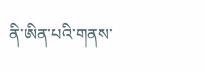ནི་ཨིན་པའི་གནས་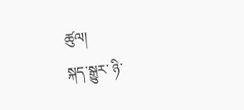ཚུལ།
སྐད་སྒྱུར་ ཉི་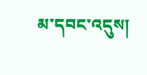མ་དབང་འདུས།